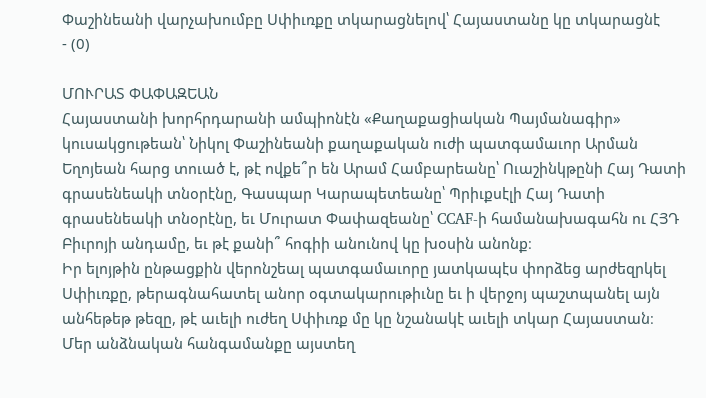Փաշինեանի վարչախումբը Սփիւռքը տկարացնելով՝ Հայաստանը կը տկարացնէ
- (0)

ՄՈՒՐԱՏ ՓԱՓԱԶԵԱՆ
Հայաստանի խորհրդարանի ամպիոնէն «Քաղաքացիական Պայմանագիր» կուսակցութեան՝ Նիկոլ Փաշինեանի քաղաքական ուժի պատգամաւոր Արման Եղոյեան հարց տուած է, թէ ովքե՞ր են Արամ Համբարեանը՝ Ուաշինկթընի Հայ Դատի գրասենեակի տնօրէնը, Գասպար Կարապետեանը՝ Պրիւքսէլի Հայ Դատի գրասենեակի տնօրէնը, եւ Մուրատ Փափազեանը՝ CCAF-ի համանախագահն ու ՀՅԴ Բիւրոյի անդամը, եւ թէ քանի՞ հոգիի անունով կը խօսին անոնք։
Իր ելոյթին ընթացքին վերոնշեալ պատգամաւորը յատկապէս փորձեց արժեզրկել Սփիւռքը, թերագնահատել անոր օգտակարութիւնը եւ ի վերջոյ պաշտպանել այն անհեթեթ թեզը, թէ աւելի ուժեղ Սփիւռք մը կը նշանակէ աւելի տկար Հայաստան։
Մեր անձնական հանգամանքը այստեղ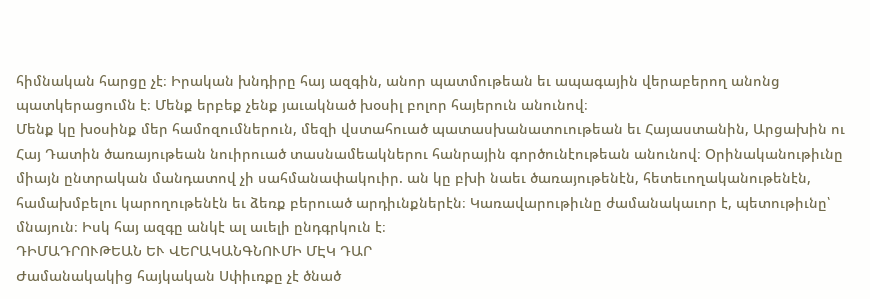հիմնական հարցը չէ։ Իրական խնդիրը հայ ազգին, անոր պատմութեան եւ ապագային վերաբերող անոնց պատկերացումն է։ Մենք երբեք չենք յաւակնած խօսիլ բոլոր հայերուն անունով։
Մենք կը խօսինք մեր համոզումներուն, մեզի վստահուած պատասխանատուութեան եւ Հայաստանին, Արցախին ու Հայ Դատին ծառայութեան նուիրուած տասնամեակներու հանրային գործունէութեան անունով։ Օրինականութիւնը միայն ընտրական մանդատով չի սահմանափակուիր. ան կը բխի նաեւ ծառայութենէն, հետեւողականութենէն, համախմբելու կարողութենէն եւ ձեռք բերուած արդիւնքներէն։ Կառավարութիւնը ժամանակաւոր է, պետութիւնը՝ մնայուն։ Իսկ հայ ազգը անկէ ալ աւելի ընդգրկուն է։
ԴԻՄԱԴՐՈՒԹԵԱՆ ԵՒ ՎԵՐԱԿԱՆԳՆՈՒՄԻ ՄԷԿ ԴԱՐ
Ժամանակակից հայկական Սփիւռքը չէ ծնած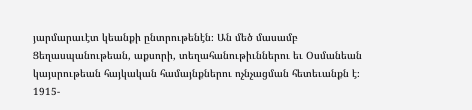յարմարաւէտ կեանքի ընտրութենէն։ Ան մեծ մասամբ Ցեղասպանութեան, աքսորի, տեղահանութիւններու եւ Օսմանեան կայսրութեան հայկական համայնքներու ոչնչացման հետեւանքն է։
1915-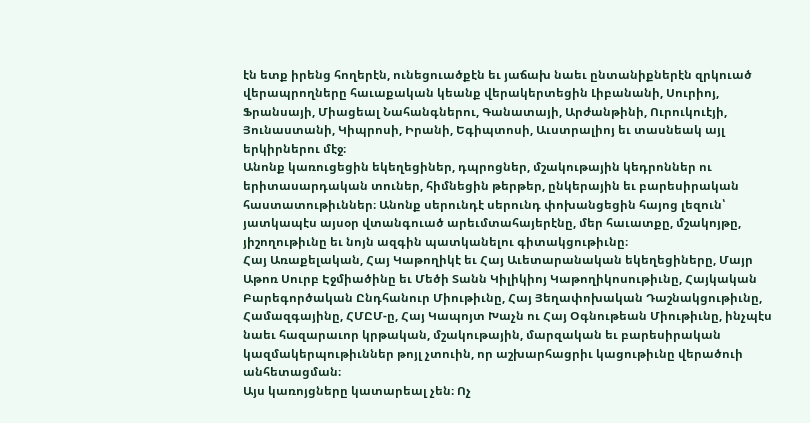էն ետք իրենց հողերէն, ունեցուածքէն եւ յաճախ նաեւ ընտանիքներէն զրկուած վերապրողները հաւաքական կեանք վերակերտեցին Լիբանանի, Սուրիոյ, Ֆրանսայի, Միացեալ Նահանգներու, Գանատայի, Արժանթինի, Ուրուկուէյի, Յունաստանի, Կիպրոսի, Իրանի, Եգիպտոսի, Աւստրալիոյ եւ տասնեակ այլ երկիրներու մէջ։
Անոնք կառուցեցին եկեղեցիներ, դպրոցներ, մշակութային կեդրոններ ու երիտասարդական տուներ, հիմնեցին թերթեր, ընկերային եւ բարեսիրական հաստատութիւններ։ Անոնք սերունդէ սերունդ փոխանցեցին հայոց լեզուն՝ յատկապէս այսօր վտանգուած արեւմտահայերէնը, մեր հաւատքը, մշակոյթը, յիշողութիւնը եւ նոյն ազգին պատկանելու գիտակցութիւնը։
Հայ Առաքելական, Հայ Կաթողիկէ եւ Հայ Աւետարանական եկեղեցիները, Մայր Աթոռ Սուրբ Էջմիածինը եւ Մեծի Տանն Կիլիկիոյ Կաթողիկոսութիւնը, Հայկական Բարեգործական Ընդհանուր Միութիւնը, Հայ Յեղափոխական Դաշնակցութիւնը, Համազգայինը, ՀՄԸՄ-ը, Հայ Կապոյտ Խաչն ու Հայ Օգնութեան Միութիւնը, ինչպէս նաեւ հազարաւոր կրթական, մշակութային, մարզական եւ բարեսիրական կազմակերպութիւններ թոյլ չտուին, որ աշխարհացրիւ կացութիւնը վերածուի անհետացման։
Այս կառոյցները կատարեալ չեն։ Ոչ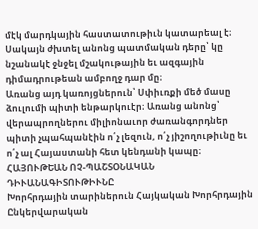մէկ մարդկային հաստատութիւն կատարեալ է։ Սակայն ժխտել անոնց պատմական դերը՝ կը նշանակէ ջնջել մշակութային եւ ազգային դիմադրութեան ամբողջ դար մը։
Առանց այդ կառոյցներուն՝ Սփիւռքի մեծ մասը ձուլումի պիտի ենթարկուէր։ Առանց անոնց՝ վերապրողներու միլիոնաւոր ժառանգորդներ պիտի չպահպանէին ո՛չ լեզուն, ո՛չ յիշողութիւնը եւ ո՛չ ալ Հայաստանի հետ կենդանի կապը։
ՀԱՅՈՒԹԵԱՆ ՈՉ-ՊԱՇՏՕՆԱԿԱՆ ԴԻՒԱՆԱԳԻՏՈՒԹԻՒՆԸ
Խորհրդային տարիներուն Հայկական Խորհրդային Ընկերվարական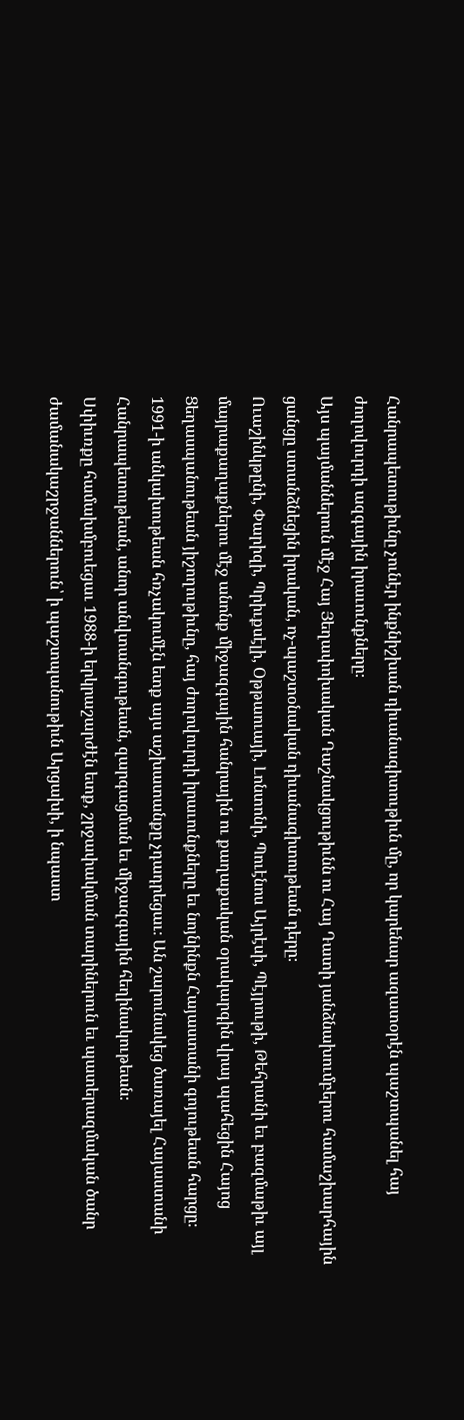Հանրապետութիւնը չունէր ինքնիշխան դիւանագիտութիւն մը, որ կարենար ազատօրէն պաշտպանել հայ ժողովուրդի ազգային իրաւունքները։
Այս պայմաններուն մէջ Հայ Յեղափոխական Դաշնակցութիւնն ու Հայ Դատի յանձնախումբերու համաշխարհային ցանցը ստանձնեցին իրական, ոչ-պաշտօնական դիւանագիտութեան դերը։
Ուաշինկթընի, Փարիզի, Պրիւքսէլի, Օթթաուայի, Լոնտոնի, Պուէնոս Այրէսի, Պէյրութի, Թեհրանի եւ բազմաթիւ այլ մայրաքաղաքներու մէջ անոնք միջազգային հանրային ու քաղաքական օրակարգին վրայ պահեցին Հայոց Ցեղասպանութեան յիշողութիւնը, հայ ժողովուրդի իրաւունքները եւ նոյնինքն Հայաստանի գոյութեան հարցը։
1991-ի անկախութեան հռչակումէն ետք այս աշխատանքը չդադրեցաւ։ Ան շարունակեց ծառայել Հայաստանի Հանրապետութեան, անոր անվտանգութեան, զարգացման եւ միջազգային հեղինակութեան։
Սփիւռքը համախմբուեցաւ 1988-ի երկրաշարժէն ետք, շրջափակման տարիներուն եւ պատերազմական ծանր ժամանակաշրջաններուն՝ ի պաշտպանութիւն Արցախի, ի նպաստ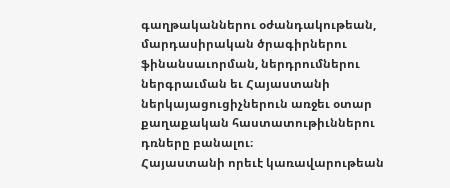գաղթականներու օժանդակութեան, մարդասիրական ծրագիրներու ֆինանսաւորման, ներդրումներու ներգրաւման եւ Հայաստանի ներկայացուցիչներուն առջեւ օտար քաղաքական հաստատութիւններու դռները բանալու։
Հայաստանի որեւէ կառավարութեան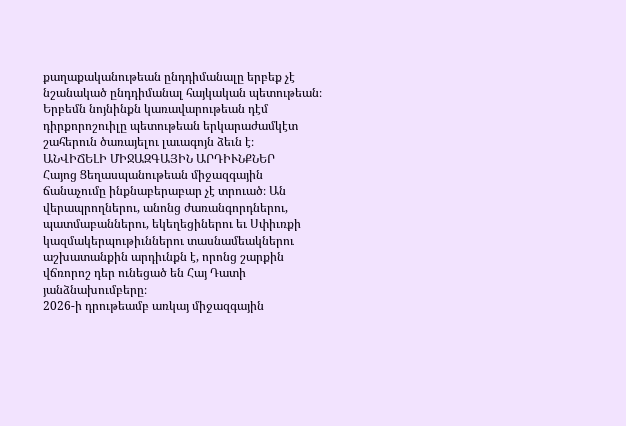քաղաքականութեան ընդդիմանալը երբեք չէ նշանակած ընդդիմանալ հայկական պետութեան։ Երբեմն նոյնինքն կառավարութեան դէմ դիրքորոշուիլը պետութեան երկարաժամկէտ շահերուն ծառայելու լաւագոյն ձեւն է։
ԱՆՎԻՃԵԼԻ ՄԻՋԱԶԳԱՅԻՆ ԱՐԴԻՒՆՔՆԵՐ
Հայոց Ցեղասպանութեան միջազգային ճանաչումը ինքնաբերաբար չէ տրուած։ Ան վերապրողներու, անոնց ժառանգորդներու, պատմաբաններու, եկեղեցիներու եւ Սփիւռքի կազմակերպութիւններու տասնամեակներու աշխատանքին արդիւնքն է, որոնց շարքին վճռորոշ դեր ունեցած են Հայ Դատի յանձնախումբերը։
2026-ի դրութեամբ առկայ միջազգային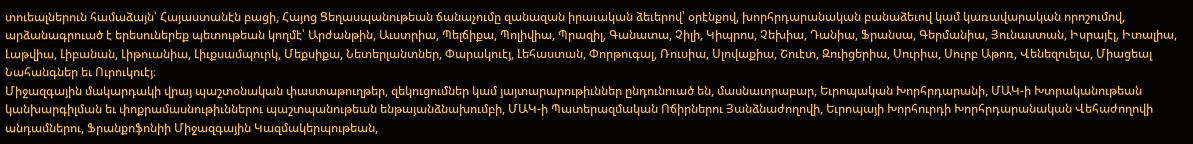տուեալներուն համաձայն՝ Հայաստանէն բացի, Հայոց Ցեղասպանութեան ճանաչումը զանազան իրաւական ձեւերով՝ օրէնքով, խորհրդարանական բանաձեւով կամ կառավարական որոշումով, արձանագրուած է երեսուներեք պետութեան կողմէ՝ Արժանթին, Աւստրիա, Պելճիքա, Պոլիվիա, Պրազիլ, Գանատա, Չիլի, Կիպրոս, Չեխիա, Դանիա, Ֆրանսա, Գերմանիա, Յունաստան, Իսրայէլ, Իտալիա, Լաթվիա, Լիբանան, Լիթուանիա, Լիւքսամպուրկ, Մեքսիքա, Նետերլանտներ, Փարակուէյ, Լեհաստան, Փորթուգալ, Ռուսիա, Սլովաքիա, Շուէտ, Զուիցերիա, Սուրիա, Սուրբ Աթոռ, Վենեզուելա, Միացեալ Նահանգներ եւ Ուրուկուէյ։
Միջազգային մակարդակի վրայ պաշտօնական փաստաթուղթեր, զեկուցումներ կամ յայտարարութիւններ ընդունուած են, մասնաւորաբար, Եւրոպական Խորհրդարանի, ՄԱԿ-ի Խտրականութեան կանխարգիլման եւ փոքրամասնութիւններու պաշտպանութեան ենթայանձնախումբի, ՄԱԿ-ի Պատերազմական Ոճիրներու Յանձնաժողովի, Եւրոպայի Խորհուրդի Խորհրդարանական Վեհաժողովի անդամներու, Ֆրանքոֆոնիի Միջազգային Կազմակերպութեան,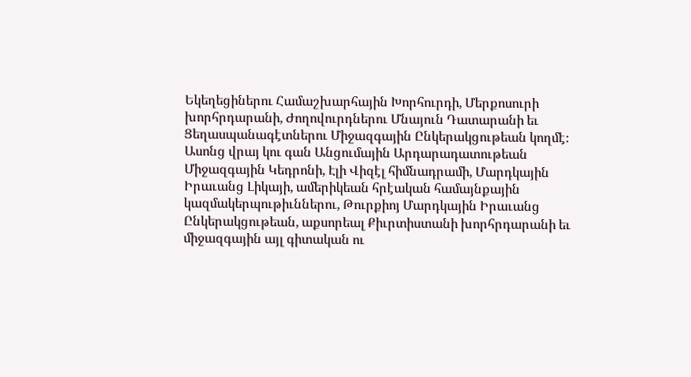Եկեղեցիներու Համաշխարհային Խորհուրդի, Մերքոսուրի խորհրդարանի, Ժողովուրդներու Մնայուն Դատարանի եւ Ցեղասպանագէտներու Միջազգային Ընկերակցութեան կողմէ։
Ասոնց վրայ կու գան Անցումային Արդարադատութեան Միջազգային Կեդրոնի, Էլի Վիզէլ հիմնադրամի, Մարդկային Իրաւանց Լիկայի, ամերիկեան հրէական համայնքային կազմակերպութիւններու, Թուրքիոյ Մարդկային Իրաւանց Ընկերակցութեան, աքսորեալ Քիւրտիստանի խորհրդարանի եւ միջազգային այլ գիտական ու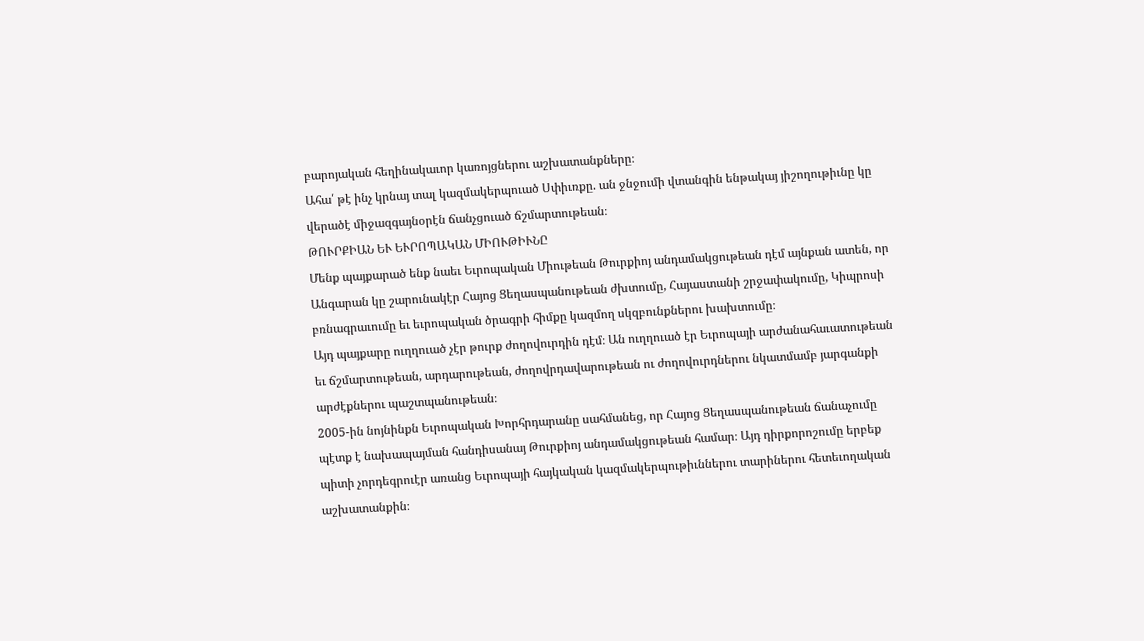բարոյական հեղինակաւոր կառոյցներու աշխատանքները։
Ահա՛ թէ ինչ կրնայ տալ կազմակերպուած Սփիւռքը. ան ջնջումի վտանգին ենթակայ յիշողութիւնը կը վերածէ միջազգայնօրէն ճանչցուած ճշմարտութեան։
ԹՈՒՐՔԻԱՆ ԵՒ ԵՒՐՈՊԱԿԱՆ ՄԻՈՒԹԻՒՆԸ
Մենք պայքարած ենք նաեւ Եւրոպական Միութեան Թուրքիոյ անդամակցութեան դէմ այնքան ատեն, որ Անգարան կը շարունակէր Հայոց Ցեղասպանութեան ժխտումը, Հայաստանի շրջափակումը, Կիպրոսի բռնագրաւումը եւ եւրոպական ծրագրի հիմքը կազմող սկզբունքներու խախտումը։
Այդ պայքարը ուղղուած չէր թուրք ժողովուրդին դէմ։ Ան ուղղուած էր Եւրոպայի արժանահաւատութեան եւ ճշմարտութեան, արդարութեան, ժողովրդավարութեան ու ժողովուրդներու նկատմամբ յարգանքի արժէքներու պաշտպանութեան։
2005-ին նոյնինքն Եւրոպական Խորհրդարանը սահմանեց, որ Հայոց Ցեղասպանութեան ճանաչումը պէտք է նախապայման հանդիսանայ Թուրքիոյ անդամակցութեան համար։ Այդ դիրքորոշումը երբեք պիտի չորդեգրուէր առանց Եւրոպայի հայկական կազմակերպութիւններու տարիներու հետեւողական աշխատանքին։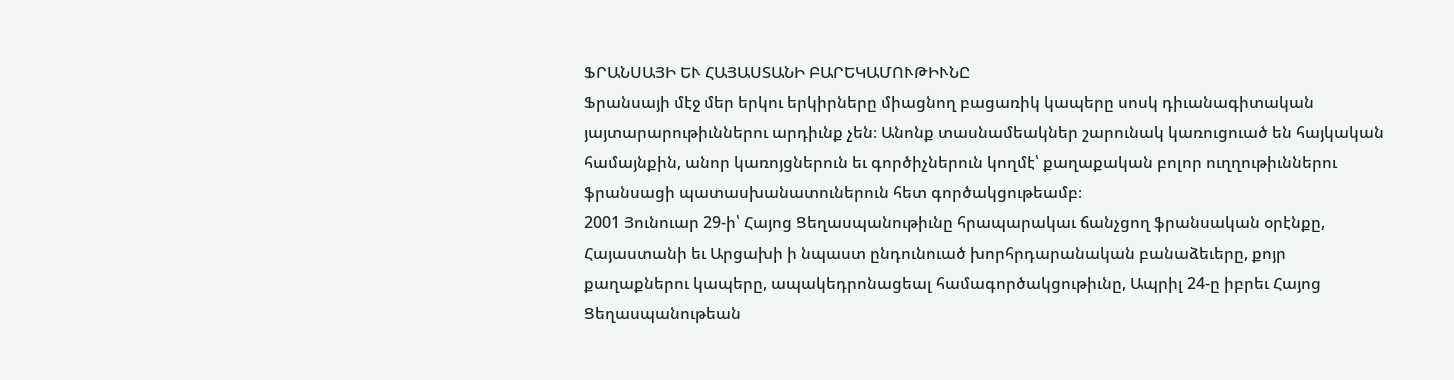ՖՐԱՆՍԱՅԻ ԵՒ ՀԱՅԱՍՏԱՆԻ ԲԱՐԵԿԱՄՈՒԹԻՒՆԸ
Ֆրանսայի մէջ մեր երկու երկիրները միացնող բացառիկ կապերը սոսկ դիւանագիտական յայտարարութիւններու արդիւնք չեն։ Անոնք տասնամեակներ շարունակ կառուցուած են հայկական համայնքին, անոր կառոյցներուն եւ գործիչներուն կողմէ՝ քաղաքական բոլոր ուղղութիւններու ֆրանսացի պատասխանատուներուն հետ գործակցութեամբ։
2001 Յունուար 29-ի՝ Հայոց Ցեղասպանութիւնը հրապարակաւ ճանչցող ֆրանսական օրէնքը, Հայաստանի եւ Արցախի ի նպաստ ընդունուած խորհրդարանական բանաձեւերը, քոյր քաղաքներու կապերը, ապակեդրոնացեալ համագործակցութիւնը, Ապրիլ 24-ը իբրեւ Հայոց Ցեղասպանութեան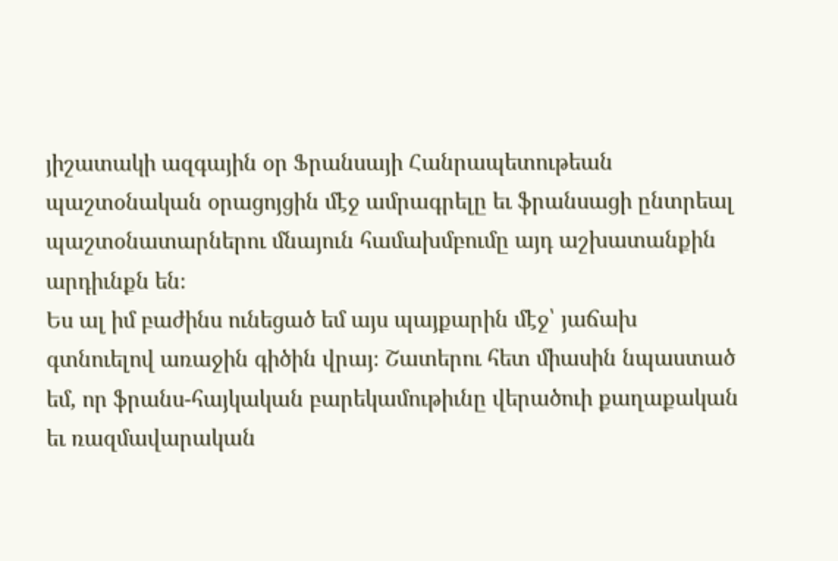յիշատակի ազգային օր Ֆրանսայի Հանրապետութեան պաշտօնական օրացոյցին մէջ ամրագրելը եւ ֆրանսացի ընտրեալ պաշտօնատարներու մնայուն համախմբումը այդ աշխատանքին արդիւնքն են։
Ես ալ իմ բաժինս ունեցած եմ այս պայքարին մէջ՝ յաճախ գտնուելով առաջին գիծին վրայ։ Շատերու հետ միասին նպաստած եմ, որ ֆրանս-հայկական բարեկամութիւնը վերածուի քաղաքական եւ ռազմավարական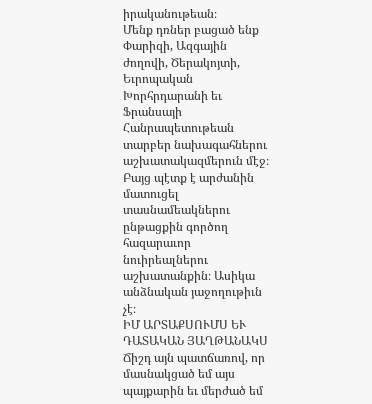իրականութեան։
Մենք դռներ բացած ենք Փարիզի, Ազգային ժողովի, Ծերակոյտի, Եւրոպական Խորհրդարանի եւ Ֆրանսայի Հանրապետութեան տարբեր նախագահներու աշխատակազմերուն մէջ։ Բայց պէտք է արժանին մատուցել տասնամեակներու ընթացքին գործող հազարաւոր նուիրեալներու աշխատանքին։ Ասիկա անձնական յաջողութիւն չէ։
ԻՄ ԱՐՏԱՔՍՈՒՄՍ ԵՒ ԴԱՏԱԿԱՆ ՅԱՂԹԱՆԱԿՍ
Ճիշդ այն պատճառով, որ մասնակցած եմ այս պայքարին եւ մերժած եմ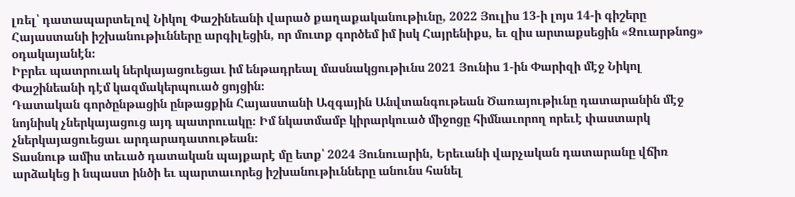լռել՝ դատապարտելով Նիկոլ Փաշինեանի վարած քաղաքականութիւնը, 2022 Յուլիս 13-ի լոյս 14-ի գիշերը Հայաստանի իշխանութիւնները արգիլեցին, որ մուտք գործեմ իմ իսկ Հայրենիքս, եւ զիս արտաքսեցին «Զուարթնոց» օդակայանէն։
Իբրեւ պատրուակ ներկայացուեցաւ իմ ենթադրեալ մասնակցութիւնս 2021 Յունիս 1-ին Փարիզի մէջ Նիկոլ Փաշինեանի դէմ կազմակերպուած ցոյցին։
Դատական գործընթացին ընթացքին Հայաստանի Ազգային Անվտանգութեան Ծառայութիւնը դատարանին մէջ նոյնիսկ չներկայացուց այդ պատրուակը։ Իմ նկատմամբ կիրարկուած միջոցը հիմնաւորող որեւէ փաստարկ չներկայացուեցաւ արդարադատութեան։
Տասնութ ամիս տեւած դատական պայքարէ մը ետք՝ 2024 Յունուարին, Երեւանի վարչական դատարանը վճիռ արձակեց ի նպաստ ինծի եւ պարտաւորեց իշխանութիւնները անունս հանել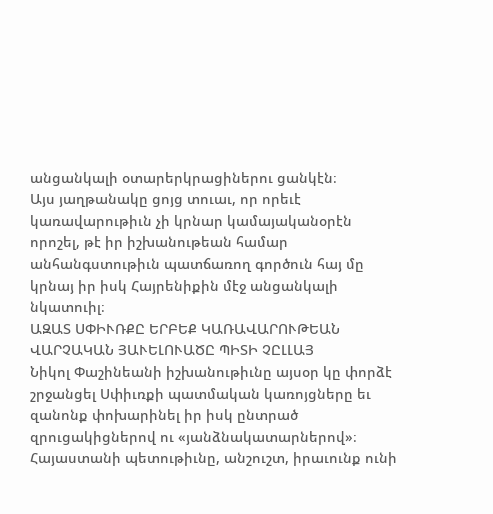անցանկալի օտարերկրացիներու ցանկէն։
Այս յաղթանակը ցոյց տուաւ, որ որեւէ կառավարութիւն չի կրնար կամայականօրէն որոշել, թէ իր իշխանութեան համար անհանգստութիւն պատճառող գործուն հայ մը կրնայ իր իսկ Հայրենիքին մէջ անցանկալի նկատուիլ։
ԱԶԱՏ ՍՓԻՒՌՔԸ ԵՐԲԵՔ ԿԱՌԱՎԱՐՈՒԹԵԱՆ ՎԱՐՉԱԿԱՆ ՅԱՒԵԼՈՒԱԾԸ ՊԻՏԻ ՉԸԼԼԱՅ
Նիկոլ Փաշինեանի իշխանութիւնը այսօր կը փորձէ շրջանցել Սփիւռքի պատմական կառոյցները եւ զանոնք փոխարինել իր իսկ ընտրած զրուցակիցներով ու «յանձնակատարներով»։
Հայաստանի պետութիւնը, անշուշտ, իրաւունք ունի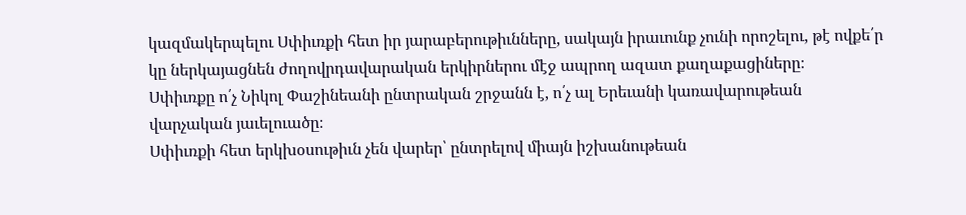կազմակերպելու Սփիւռքի հետ իր յարաբերութիւնները, սակայն իրաւունք չունի որոշելու, թէ ովքե՛ր կը ներկայացնեն ժողովրդավարական երկիրներու մէջ ապրող ազատ քաղաքացիները։
Սփիւռքը ո՛չ Նիկոլ Փաշինեանի ընտրական շրջանն է, ո՛չ ալ Երեւանի կառավարութեան վարչական յաւելուածը։
Սփիւռքի հետ երկխօսութիւն չեն վարեր՝ ընտրելով միայն իշխանութեան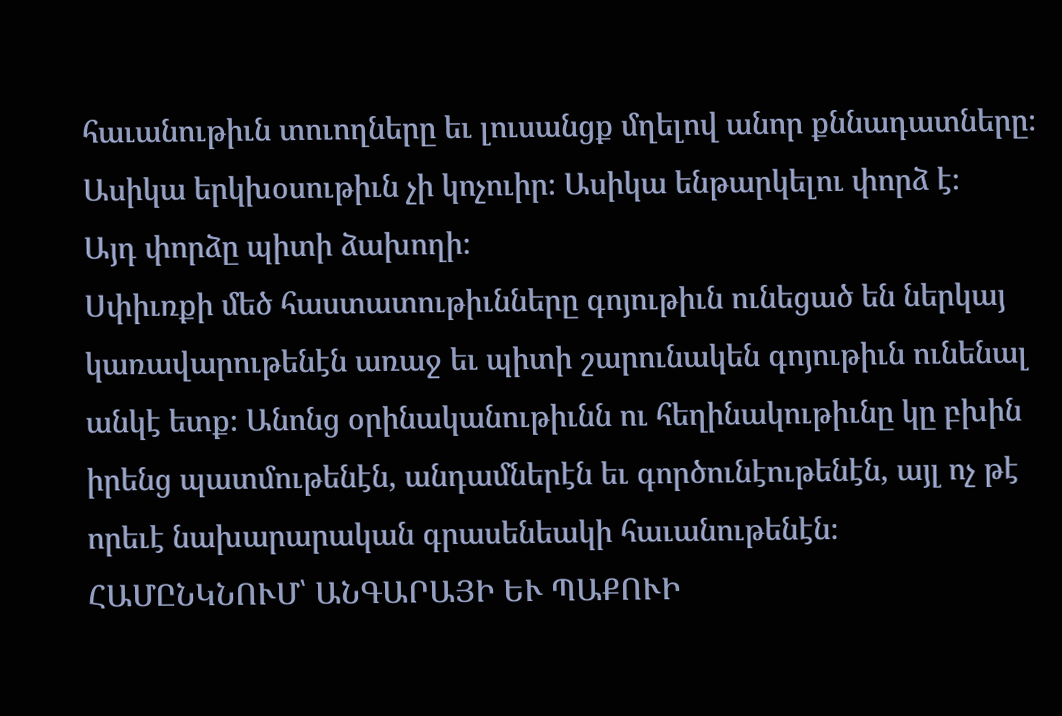հաւանութիւն տուողները եւ լուսանցք մղելով անոր քննադատները։ Ասիկա երկխօսութիւն չի կոչուիր։ Ասիկա ենթարկելու փորձ է։
Այդ փորձը պիտի ձախողի։
Սփիւռքի մեծ հաստատութիւնները գոյութիւն ունեցած են ներկայ կառավարութենէն առաջ եւ պիտի շարունակեն գոյութիւն ունենալ անկէ ետք։ Անոնց օրինականութիւնն ու հեղինակութիւնը կը բխին իրենց պատմութենէն, անդամներէն եւ գործունէութենէն, այլ ոչ թէ որեւէ նախարարական գրասենեակի հաւանութենէն։
ՀԱՄԸՆԿՆՈՒՄ՝ ԱՆԳԱՐԱՅԻ ԵՒ ՊԱՔՈՒԻ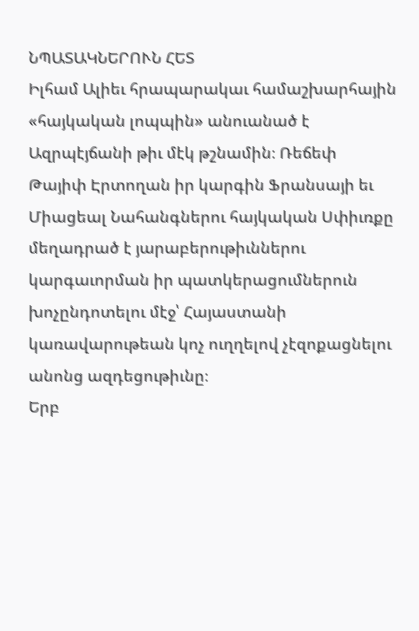ՆՊԱՏԱԿՆԵՐՈՒՆ ՀԵՏ
Իլհամ Ալիեւ հրապարակաւ համաշխարհային «հայկական լոպպին» անուանած է Ազրպէյճանի թիւ մէկ թշնամին։ Ռեճեփ Թայիփ Էրտողան իր կարգին Ֆրանսայի եւ Միացեալ Նահանգներու հայկական Սփիւռքը մեղադրած է յարաբերութիւններու կարգաւորման իր պատկերացումներուն խոչընդոտելու մէջ՝ Հայաստանի կառավարութեան կոչ ուղղելով չէզոքացնելու անոնց ազդեցութիւնը։
Երբ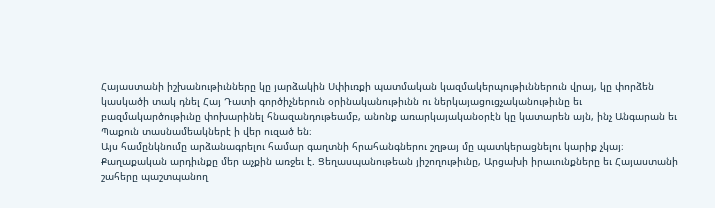Հայաստանի իշխանութիւնները կը յարձակին Սփիւռքի պատմական կազմակերպութիւններուն վրայ, կը փորձեն կասկածի տակ դնել Հայ Դատի գործիչներուն օրինականութիւնն ու ներկայացուցչականութիւնը եւ բազմակարծութիւնը փոխարինել հնազանդութեամբ, անոնք առարկայականօրէն կը կատարեն այն, ինչ Անգարան եւ Պաքուն տասնամեակներէ ի վեր ուզած են։
Այս համընկնումը արձանագրելու համար գաղտնի հրահանգներու շղթայ մը պատկերացնելու կարիք չկայ։ Քաղաքական արդիւնքը մեր աչքին առջեւ է. Ցեղասպանութեան յիշողութիւնը, Արցախի իրաւունքները եւ Հայաստանի շահերը պաշտպանող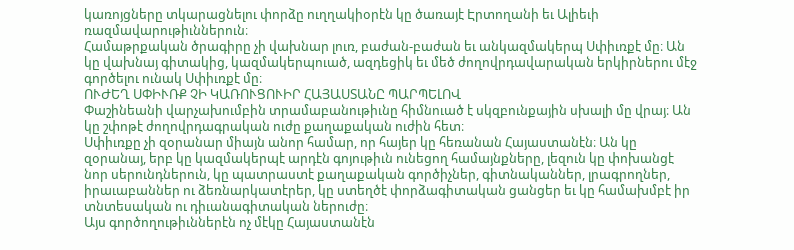կառոյցները տկարացնելու փորձը ուղղակիօրէն կը ծառայէ Էրտողանի եւ Ալիեւի ռազմավարութիւններուն։
Համաթրքական ծրագիրը չի վախնար լուռ, բաժան-բաժան եւ անկազմակերպ Սփիւռքէ մը։ Ան կը վախնայ գիտակից, կազմակերպուած, ազդեցիկ եւ մեծ ժողովրդավարական երկիրներու մէջ գործելու ունակ Սփիւռքէ մը։
ՈՒԺԵՂ ՍՓԻՒՌՔ ՉԻ ԿԱՌՈՒՑՈՒԻՐ ՀԱՅԱՍՏԱՆԸ ՊԱՐՊԵԼՈՎ
Փաշինեանի վարչախումբին տրամաբանութիւնը հիմնուած է սկզբունքային սխալի մը վրայ։ Ան կը շփոթէ ժողովրդագրական ուժը քաղաքական ուժին հետ։
Սփիւռքը չի զօրանար միայն անոր համար, որ հայեր կը հեռանան Հայաստանէն։ Ան կը զօրանայ, երբ կը կազմակերպէ արդէն գոյութիւն ունեցող համայնքները, լեզուն կը փոխանցէ նոր սերունդներուն, կը պատրաստէ քաղաքական գործիչներ, գիտնականներ, լրագրողներ, իրաւաբաններ ու ձեռնարկատէրեր, կը ստեղծէ փորձագիտական ցանցեր եւ կը համախմբէ իր տնտեսական ու դիւանագիտական ներուժը։
Այս գործողութիւններէն ոչ մէկը Հայաստանէն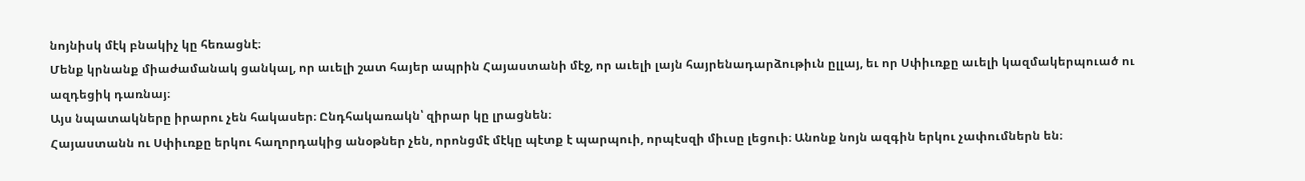նոյնիսկ մէկ բնակիչ կը հեռացնէ։
Մենք կրնանք միաժամանակ ցանկալ, որ աւելի շատ հայեր ապրին Հայաստանի մէջ, որ աւելի լայն հայրենադարձութիւն ըլլայ, եւ որ Սփիւռքը աւելի կազմակերպուած ու ազդեցիկ դառնայ։
Այս նպատակները իրարու չեն հակասեր։ Ընդհակառակն՝ զիրար կը լրացնեն։
Հայաստանն ու Սփիւռքը երկու հաղորդակից անօթներ չեն, որոնցմէ մէկը պէտք է պարպուի, որպէսզի միւսը լեցուի։ Անոնք նոյն ազգին երկու չափումներն են։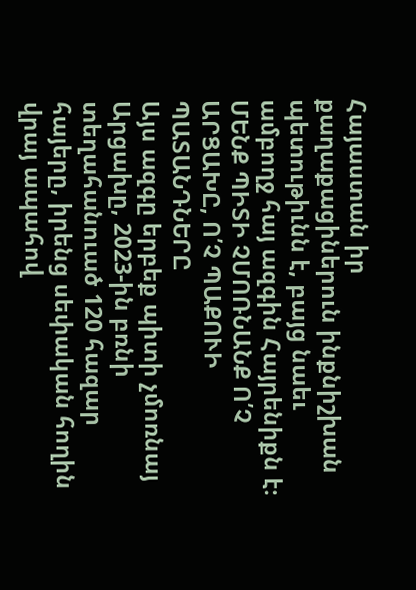Հայաստան իր քաղաքացիներուն ինքնիշխան պետութիւնն է, բայց նաեւ ամբողջ հայ ազգին Հայրենիքն է։
ՄԵՆՔ ՊԻՏԻ ՉՄՈՌՆԱՆՔ Ո՛Չ ԱՐՑԱԽԸ, Ո՛Չ ՊԱՔՈՒԻ ՊԱՏԱՆԴՆԵՐԸ
Այս ազգը երբեք պիտի չմոռնայ Արցախը, 2023-ին բռնի տեղահանուած 120 հազար հայերը, իրենց սեփական հողին վրայ ապահով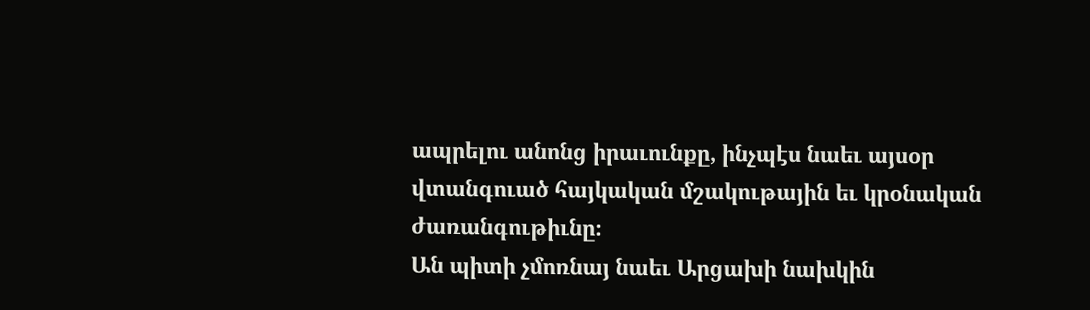ապրելու անոնց իրաւունքը, ինչպէս նաեւ այսօր վտանգուած հայկական մշակութային եւ կրօնական ժառանգութիւնը։
Ան պիտի չմոռնայ նաեւ Արցախի նախկին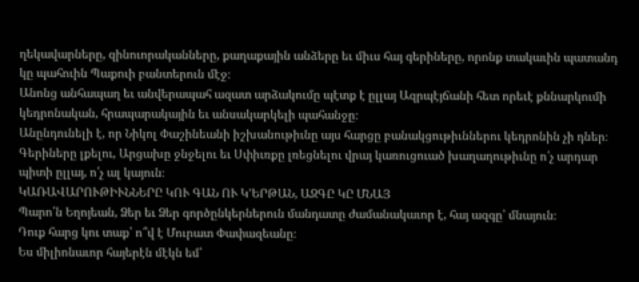ղեկավարները, զինուորականները, քաղաքային անձերը եւ միւս հայ գերիները, որոնք տակաւին պատանդ կը պահուին Պաքուի բանտերուն մէջ։
Անոնց անհապաղ եւ անվերապահ ազատ արձակումը պէտք է ըլլայ Ազրպէյճանի հետ որեւէ քննարկումի կեդրոնական, հրապարակային եւ անսակարկելի պահանջը։
Անընդունելի է, որ Նիկոլ Փաշինեանի իշխանութիւնը այս հարցը բանակցութիւններու կեդրոնին չի դներ։ Գերիները լքելու, Արցախը ջնջելու եւ Սփիւռքը լռեցնելու վրայ կառուցուած խաղաղութիւնը ո՛չ արդար պիտի ըլլայ, ո՛չ ալ կայուն։
ԿԱՌԱՎԱՐՈՒԹԻՒՆՆԵՐԸ ԿՈՒ ԳԱՆ ՈՒ Կ’ԵՐԹԱՆ, ԱԶԳԸ ԿԸ ՄՆԱՅ
Պարո՛ն Եղոյեան, Ձեր եւ Ձեր գործընկերներուն մանդատը ժամանակաւոր է, հայ ազգը՝ մնայուն։
Դուք հարց կու տաք՝ ո՞վ է Մուրատ Փափազեանը։
Ես միլիոնաւոր հայերէն մէկն եմ՝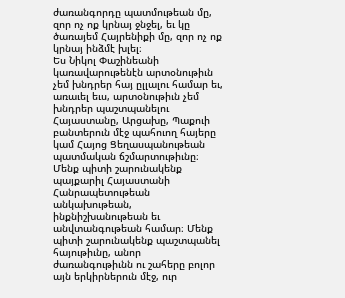ժառանգորդը պատմութեան մը, զոր ոչ ոք կրնայ ջնջել, եւ կը ծառայեմ Հայրենիքի մը, զոր ոչ ոք կրնայ ինձմէ խլել։
Ես Նիկոլ Փաշինեանի կառավարութենէն արտօնութիւն չեմ խնդրեր հայ ըլլալու համար եւ, առաւել եւս, արտօնութիւն չեմ խնդրեր պաշտպանելու Հայաստանը, Արցախը, Պաքուի բանտերուն մէջ պահուող հայերը կամ Հայոց Ցեղասպանութեան պատմական ճշմարտութիւնը։
Մենք պիտի շարունակենք պայքարիլ Հայաստանի Հանրապետութեան անկախութեան, ինքնիշխանութեան եւ անվտանգութեան համար։ Մենք պիտի շարունակենք պաշտպանել հայութիւնը, անոր ժառանգութիւնն ու շահերը բոլոր այն երկիրներուն մէջ, ուր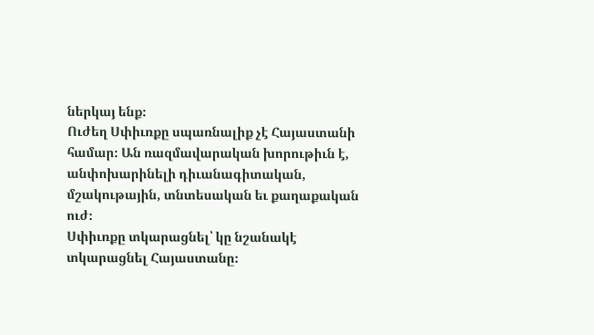ներկայ ենք։
Ուժեղ Սփիւռքը սպառնալիք չէ Հայաստանի համար։ Ան ռազմավարական խորութիւն է, անփոխարինելի դիւանագիտական, մշակութային, տնտեսական եւ քաղաքական ուժ։
Սփիւռքը տկարացնել՝ կը նշանակէ տկարացնել Հայաստանը։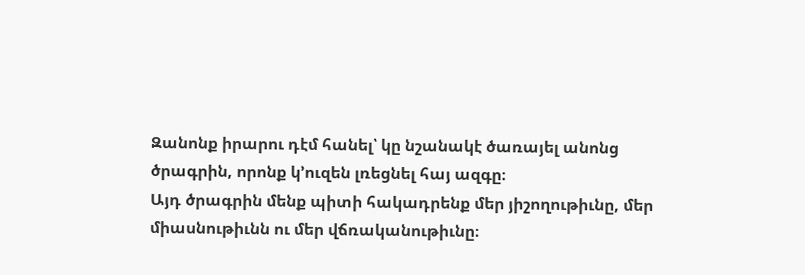Զանոնք իրարու դէմ հանել՝ կը նշանակէ ծառայել անոնց ծրագրին, որոնք կ’ուզեն լռեցնել հայ ազգը։
Այդ ծրագրին մենք պիտի հակադրենք մեր յիշողութիւնը, մեր միասնութիւնն ու մեր վճռականութիւնը։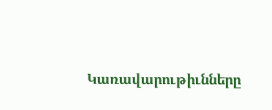Կառավարութիւնները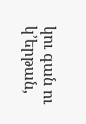կու գան ու կ’երթան,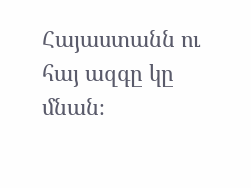Հայաստանն ու հայ ազգը կը մնան։